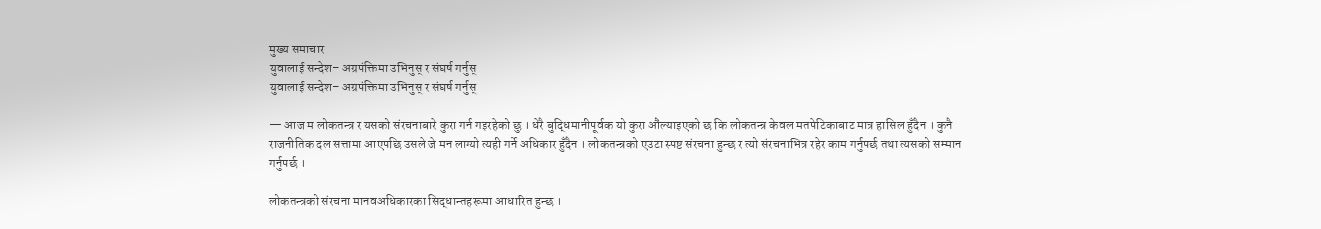मुख्य समाचार
युवालाई सन्देश– अग्रपंक्तिमा उभिनुस् र संघर्ष गर्नुस्
युवालाई सन्देश– अग्रपंक्तिमा उभिनुस् र संघर्ष गर्नुस्

— आज म लोकतन्त्र र यसको संरचनाबारे कुरा गर्न गइरहेको छु । धेरै बुद्धिमानीपूर्वक यो कुरा औंल्याइएको छ कि लोकतन्त्र केवल मतपेटिकाबाट मात्र हासिल हुँदैन । कुनै राजनीतिक दल सत्तामा आएपछि उसले जे मन लाग्यो त्यही गर्ने अधिकार हुँदैन । लोकतन्त्रको एउटा स्पष्ट संरचना हुन्छ र त्यो संरचनाभित्र रहेर काम गर्नुपर्छ तथा त्यसको सम्मान गर्नुपर्छ ।

लोकतन्त्रको संरचना मानवअधिकारका सिद्धान्तहरूमा आधारित हुन्छ ।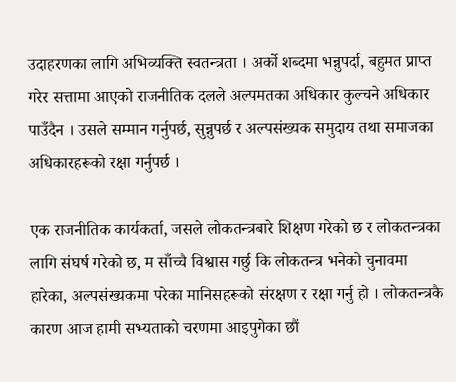उदाहरणका लागि अभिव्यक्ति स्वतन्त्रता । अर्को शब्दमा भन्नुपर्दा, बहुमत प्राप्त गरेर सत्तामा आएको राजनीतिक दलले अल्पमतका अधिकार कुल्चने अधिकार पाउँदैन । उसले सम्मान गर्नुपर्छ, सुन्नुपर्छ र अल्पसंख्यक समुदाय तथा समाजका अधिकारहरूको रक्षा गर्नुपर्छ ।

एक राजनीतिक कार्यकर्ता, जसले लोकतन्त्रबारे शिक्षण गरेको छ र लोकतन्त्रका लागि संघर्ष गरेको छ, म साँच्चै विश्वास गर्छु कि लोकतन्त्र भनेको चुनावमा हारेका, अल्पसंख्यकमा परेका मानिसहरूको संरक्षण र रक्षा गर्नु हो । लोकतन्त्रकै कारण आज हामी सभ्यताको चरणमा आइपुगेका छौं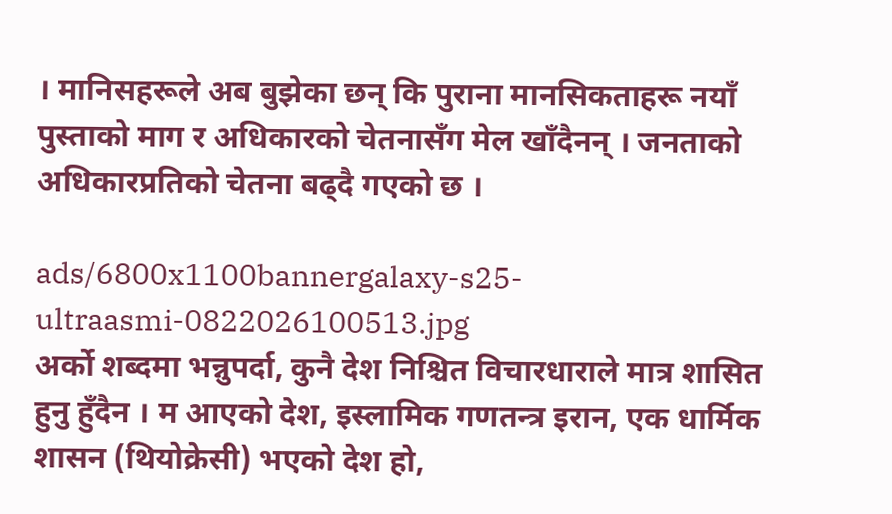। मानिसहरूले अब बुझेका छन् कि पुराना मानसिकताहरू नयाँ पुस्ताको माग र अधिकारको चेतनासँग मेल खाँदैनन् । जनताको अधिकारप्रतिको चेतना बढ्दै गएको छ ।

ads/6800x1100bannergalaxy-s25-ultraasmi-0822026100513.jpg
अर्को शब्दमा भन्नुपर्दा, कुनै देश निश्चित विचारधाराले मात्र शासित हुनु हुँदैन । म आएको देश, इस्लामिक गणतन्त्र इरान, एक धार्मिक शासन (थियोक्रेसी) भएको देश हो,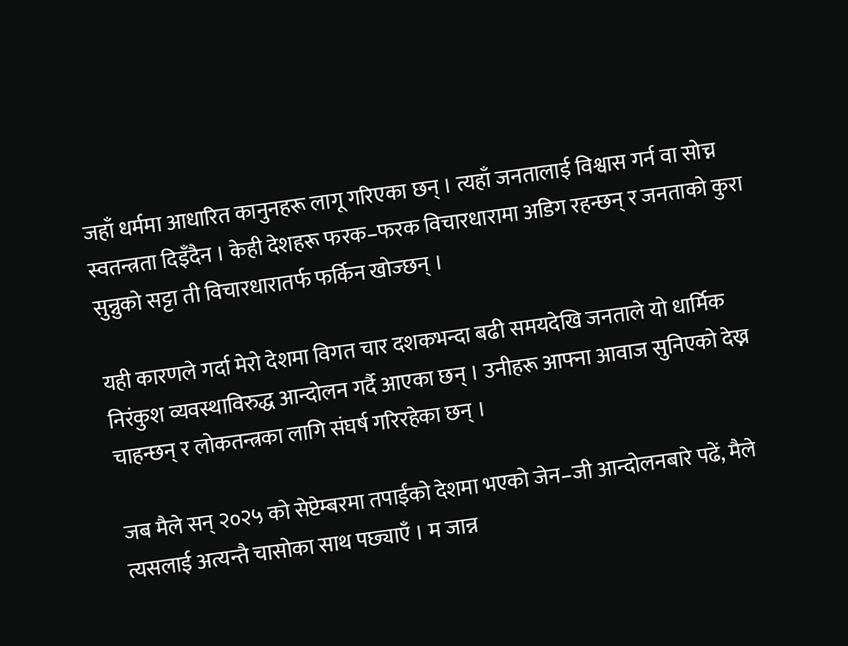जहाँ धर्ममा आधारित कानुनहरू लागू गरिएका छन् । त्यहाँ जनतालाई विश्वास गर्न वा सोच्न स्वतन्त्रता दिइँदैन । केही देशहरू फरक–फरक विचारधारामा अडिग रहन्छन् र जनताको कुरा सुन्नुको सट्टा ती विचारधारातर्फ फर्किन खोज्छन् ।

यही कारणले गर्दा मेरो देशमा विगत चार दशकभन्दा बढी समयदेखि जनताले यो धार्मिक निरंकुश व्यवस्थाविरुद्ध आन्दोलन गर्दै आएका छन् । उनीहरू आफ्ना आवाज सुनिएको देख्न चाहन्छन् र लोकतन्त्रका लागि संघर्ष गरिरहेका छन् ।

जब मैले सन् २०२५ को सेप्टेम्बरमा तपाईंको देशमा भएको जेन–जी आन्दोलनबारे पढें, मैले त्यसलाई अत्यन्तै चासोका साथ पछ्याएँ । म जान्न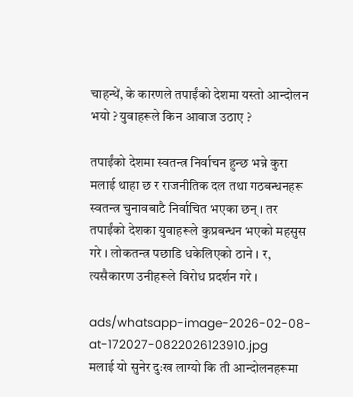चाहन्थें, के कारणले तपाईंको देशमा यस्तो आन्दोलन भयो ? युवाहरूले किन आवाज उठाए ?

तपाईंको देशमा स्वतन्त्र निर्वाचन हुन्छ भन्ने कुरा मलाई थाहा छ र राजनीतिक दल तथा गठबन्धनहरू स्वतन्त्र चुनावबाटै निर्वाचित भएका छन् । तर तपाईंको देशका युवाहरूले कुप्रबन्धन भएको महसुस गरे । लोकतन्त्र पछाडि धकेलिएको ठाने । र, त्यसैकारण उनीहरूले विरोध प्रदर्शन गरे ।

ads/whatsapp-image-2026-02-08-at-172027-0822026123910.jpg
मलाई यो सुनेर दुःख लाग्यो कि ती आन्दोलनहरूमा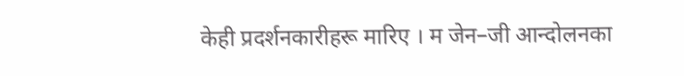केही प्रदर्शनकारीहरू मारिए । म जेन–जी आन्दोलनका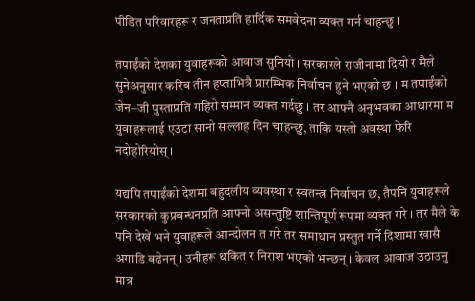पीडित परिवारहरू र जनताप्रति हार्दिक समवेदना व्यक्त गर्न चाहन्छु ।

तपाईंको देशका युवाहरूको आवाज सुनियो । सरकारले राजीनामा दियो र मैले सुनेअनुसार करिब तीन हप्ताभित्रै प्रारम्भिक निर्वाचन हुने भएको छ । म तपाईंको जेन–जी पुस्ताप्रति गहिरो सम्मान व्यक्त गर्दछु । तर आफ्नै अनुभवका आधारमा म युवाहरूलाई एउटा सानो सल्लाह दिन चाहन्छु, ताकि यस्तो अवस्था फेरि नदोहोरियोस् ।

यद्यपि तपाईंको देशमा बहुदलीय व्यवस्था र स्वतन्त्र निर्वाचन छ, तैपनि युवाहरूले सरकारको कुप्रबन्धनप्रति आफ्नो असन्तुष्टि शान्तिपूर्ण रूपमा व्यक्त गरे । तर मैले के पनि देखें भने युवाहरूले आन्दोलन त गरे तर समाधान प्रस्तुत गर्ने दिशामा खासै अगाडि बढेनन् । उनीहरू थकित र निराश भएको भन्छन् । केवल आवाज उठाउनु मात्र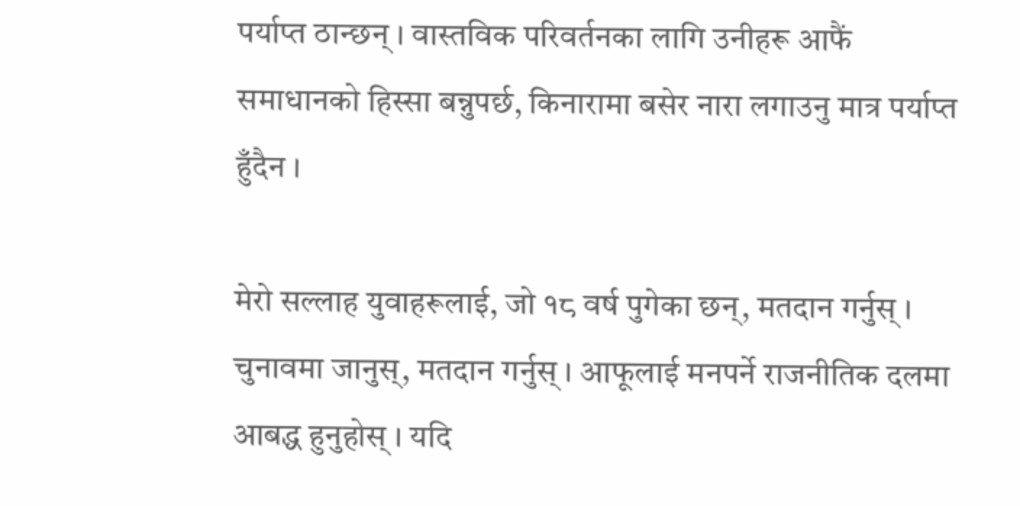पर्याप्त ठान्छन् । वास्तविक परिवर्तनका लागि उनीहरू आफैं समाधानको हिस्सा बन्नुपर्छ, किनारामा बसेर नारा लगाउनु मात्र पर्याप्त हुँदैन ।

मेरो सल्लाह युवाहरूलाई, जो १८ वर्ष पुगेका छन्, मतदान गर्नुस् । चुनावमा जानुस्, मतदान गर्नुस् । आफूलाई मनपर्ने राजनीतिक दलमा आबद्ध हुनुहोस् । यदि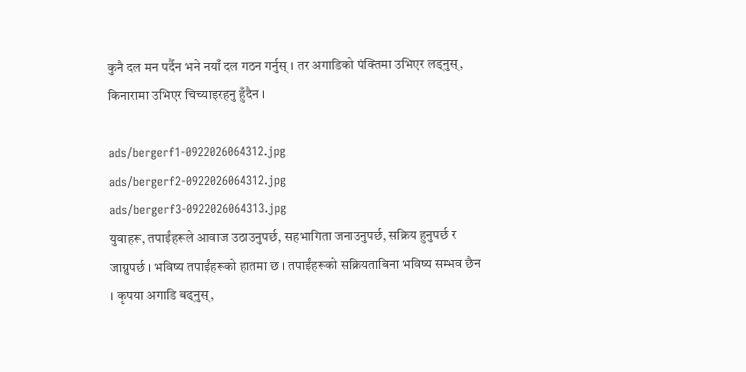कुनै दल मन पर्दैन भने नयाँ दल गठन गर्नुस् । तर अगाडिको पंक्तिमा उभिएर लड्नुस्, किनारामा उभिएर चिच्याइरहनु हुँदैन ।

ads/bergerf1-0922026064312.jpg
ads/bergerf2-0922026064312.jpg
ads/bergerf3-0922026064313.jpg
युवाहरू, तपाईंहरूले आवाज उठाउनुपर्छ, सहभागिता जनाउनुपर्छ, सक्रिय हुनुपर्छ र जाग्नुपर्छ । भविष्य तपाईंहरूको हातमा छ । तपाईंहरूको सक्रियताबिना भविष्य सम्भव छैन । कृपया अगाडि बढ्नुस्,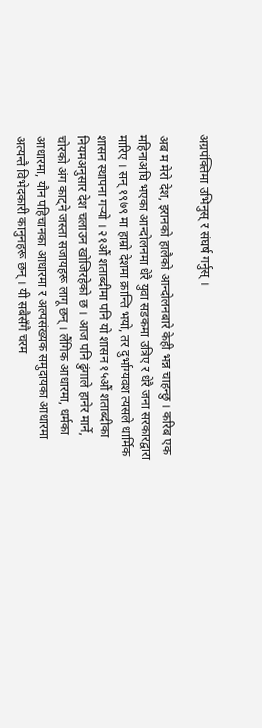अग्रपंक्तिमा उभिनुस् र संघर्ष गर्नुस् ।

अब म मेरो देश, इरानको हालैको आन्दोलनबारे केही भन्न चाहन्छु । करिब एक महिनाअघि भएका आन्दोलनमा धेरै युवा सडकमा उत्रिए र धेरै जना सरकारद्वारा मारिए । सन् १९७९ मा हाम्रो देशमा क्रान्ति भयो, तर दुर्भाग्यवश त्यसले धार्मिक शासन स्थापना गर्‍यो । २१औं शताब्दीमा पनि यो शासन १५औं शताब्दीका नियमअनुसार देश चलाउन खोजिरहेको छ । आज पनि ढुंगाले हानेर मार्ने, चोरको अंग काट्ने जस्ता सजायहरू लागू छन् । लैंगिक आधारमा, धर्मका आधारमा, यौन पहिचानका आधारमा र अल्पसंख्यक समुदायका आधारमा अत्यन्तै विभेदकारी कानुनहरू छन् । यी सबैसँगै चरम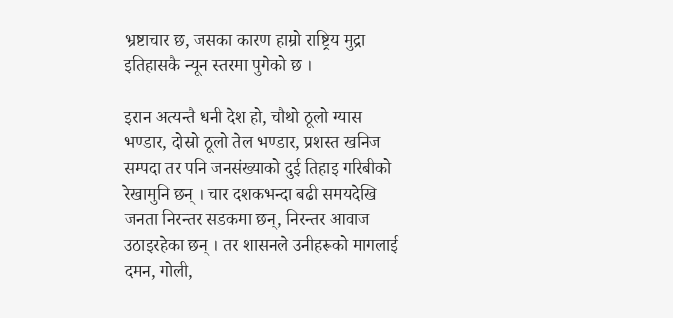भ्रष्टाचार छ, जसका कारण हाम्रो राष्ट्रिय मुद्रा इतिहासकै न्यून स्तरमा पुगेको छ ।

इरान अत्यन्तै धनी देश हो, चौथो ठूलो ग्यास भण्डार, दोस्रो ठूलो तेल भण्डार, प्रशस्त खनिज सम्पदा तर पनि जनसंख्याको दुई तिहाइ गरिबीको रेखामुनि छन् । चार दशकभन्दा बढी समयदेखि जनता निरन्तर सडकमा छन्, निरन्तर आवाज उठाइरहेका छन् । तर शासनले उनीहरूको मागलाई दमन, गोली,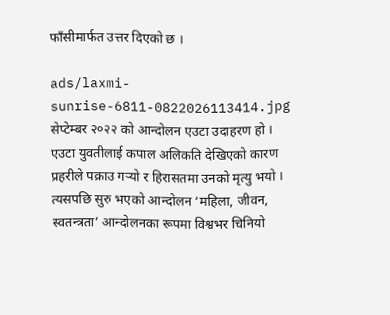फाँसीमार्फत उत्तर दिएको छ ।

ads/laxmi-sunrise-6811-0822026113414.jpg
सेप्टेम्बर २०२२ को आन्दोलन एउटा उदाहरण हो । एउटा युवतीलाई कपाल अलिकति देखिएको कारण प्रहरीले पक्राउ गर्‍यो र हिरासतमा उनको मृत्यु भयो । त्यसपछि सुरु भएको आन्दोलन ‘महिला, जीवन, स्वतन्त्रता’ आन्दोलनका रूपमा विश्वभर चिनियो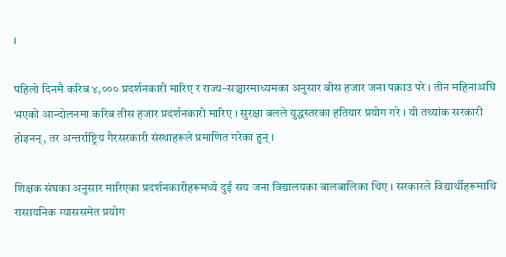।

पहिलो दिनमै करिब ४,००० प्रदर्शनकारी मारिए र राज्य–सञ्चारमाध्यमका अनुसार बीस हजार जना पक्राउ परे । तीन महिनाअघि भएको आन्दोलनमा करिब तीस हजार प्रदर्शनकारी मारिए । सुरक्षा बलले युद्धस्तरका हतियार प्रयोग गरे । यी तथ्यांक सरकारी होइनन्, तर अन्तर्राष्ट्रिय गैरसरकारी संस्थाहरूले प्रमाणित गरेका हुन् ।

शिक्षक संघका अनुसार मारिएका प्रदर्शनकारीहरूमध्ये दुई सय जना विद्यालयका बालबालिका थिए । सरकारले विद्यार्थीहरूमाथि रासायनिक ग्याससमेत प्रयोग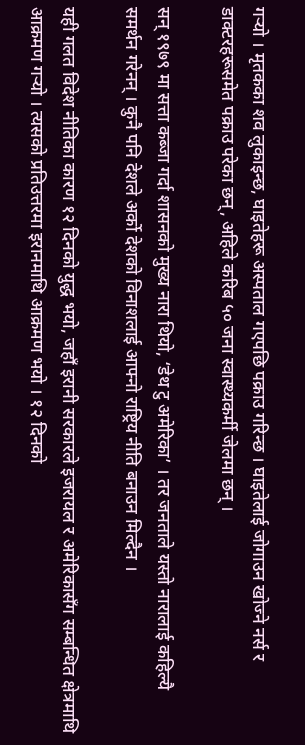गर्‍यो । मृतकका शव लुकाइन्छ, घाइतेहरू अस्पताल गएपछि पक्राउ गरिन्छ । घाइतेलाई जोगाउन खोज्ने नर्स र डाक्टरहरूसमेत पक्राउ परेका छन्, अहिले करिब ५० जना स्वास्थ्यकर्मी जेलमा छन् ।

सन् १९७९ मा सत्ता कब्जा गर्दा शासनको मुख्य नारा थियो, ‘डेथ टु अमेरिका’ । तर जनताले यस्तो नारालाई कहिल्यै समर्थन गरेनन् । कुनै पनि देशले अर्को देशको विनाशलाई आफ्नो राष्ट्रिय नीति बनाउन मिल्दैन ।

यही गलत विदेश नीतिका कारण १२ दिनको युद्ध भयो, जहाँ इरानी सरकारले इजरायल र अमेरिकासँग सम्बन्धित क्षेत्रमाथि आक्रमण गर्‍यो । त्यसको प्रतिउत्तरमा इरानमाथि आक्रमण भयो । १२ दिनको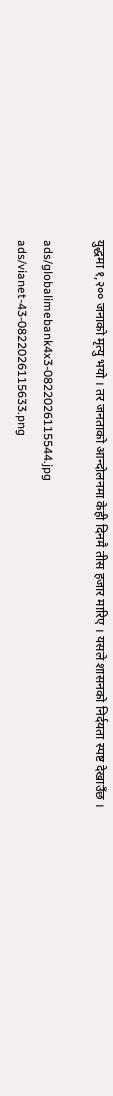युद्धमा १,२०० जनाको मृत्यु भयो । तर जनताको आन्दोलनमा केही दिनमै तीस हजार मारिए । यसले शासनको निर्दयता स्पष्ट देखाउँछ ।

ads/globalimebank4x3-0822026115544.jpg
ads/vianet-43-0822026115633.png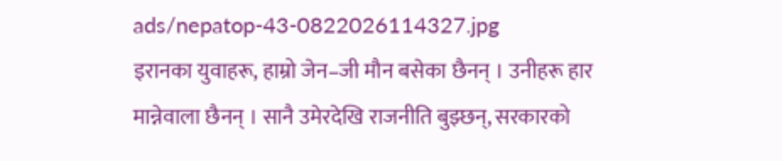ads/nepatop-43-0822026114327.jpg
इरानका युवाहरू, हाम्रो जेन–जी मौन बसेका छैनन् । उनीहरू हार मान्नेवाला छैनन् । सानै उमेरदेखि राजनीति बुझ्छन्, सरकारको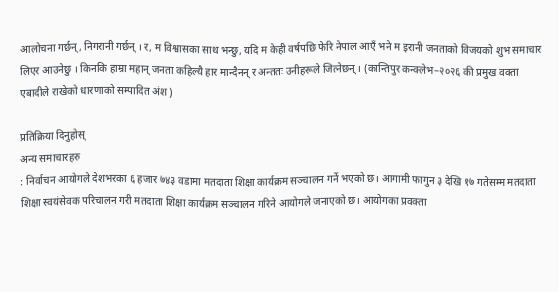आलोचना गर्छन्, निगरानी गर्छन् । र, म विश्वासका साथ भन्छु, यदि म केही वर्षपछि फेरि नेपाल आएँ भने म इरानी जनताको विजयको शुभ समाचार लिएर आउनेछु । किनकि हाम्रा महान् जनता कहिल्यै हार मान्दैनन् र अन्ततः उनीहरूले जित्नेछन् । (कान्तिपुर कन्क्लेभ–२०२६ की प्रमुख वक्ता एबादीले राखेको धारणाको सम्पादित अंश)

प्रतिक्रिया दिनुहोस्
अन्य समाचारहरु
: निर्वाचन आयोगले देशभरका ६ हजार ७४३ वडामा मतदाता शिक्षा कार्यक्रम सञ्चालन गर्ने भएको छ। आगामी फागुन ३ देखि १७ गतेसम्म मतदाता शिक्षा स्वयंसेवक परिचालन गरी मतदाता शिक्षा कार्यक्रम सञ्चालन गरिने आयोगले जनाएको छ। आयोगका प्रवक्ता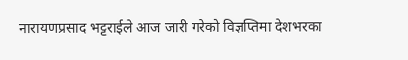नारायणप्रसाद भट्टराईले आज जारी गरेको विज्ञप्तिमा देशभरका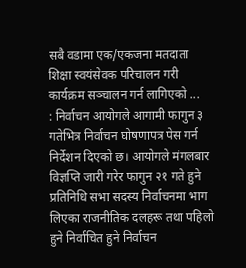सबै वडामा एक/एकजना मतदाता शिक्षा स्वयंसेवक परिचालन गरी कार्यक्रम सञ्चालन गर्न लागिएको ...
: निर्वाचन आयोगले आगामी फागुन ३ गतेभित्र निर्वाचन घोषणापत्र पेस गर्न निर्देशन दिएको छ। आयोगले मंगलबार विज्ञप्ति जारी गरेर फागुन २१ गते हुने प्रतिनिधि सभा सदस्य निर्वाचनमा भाग लिएका राजनीतिक दलहरू तथा पहिलो हुने निर्वाचित हुने निर्वाचन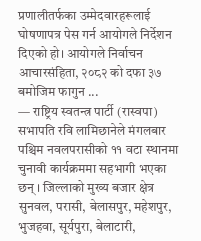प्रणालीतर्फका उम्मेदवारहरूलाई घोषणापत्र पेस गर्न आयोगले निर्देशन दिएको हो। आयोगले निर्वाचन आचारसंहिता, २०८२ को दफा ३७ बमोजिम फागुन ...
— राष्ट्रिय स्वतन्त्र पार्टी (रास्वपा) सभापति रवि लामिछानेले मंगलबार पश्चिम नवलपरासीको ११ वटा स्थानमा चुनावी कार्यक्रममा सहभागी भएका छन् । जिल्लाको मुख्य बजार क्षेत्र सुनवल, परासी, बेलासपुर, महेशपुर, भुजहवा, सूर्यपुरा, बेलाटारी,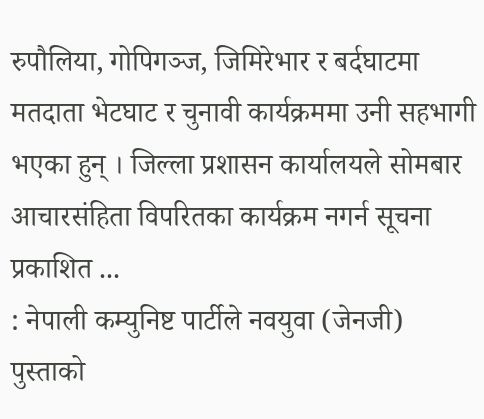रुपौलिया, गोपिगञ्ज, जिमिरेभार र बर्दघाटमा मतदाता भेटघाट र चुनावी कार्यक्रममा उनी सहभागी भएका हुन् । जिल्ला प्रशासन कार्यालयले सोमबार आचारसंहिता विपरितका कार्यक्रम नगर्न सूचना प्रकाशित ...
: नेपाली कम्युनिष्ट पार्टीले नवयुवा (जेनजी) पुस्ताको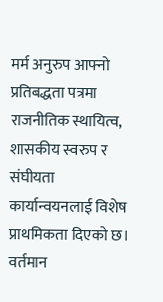मर्म अनुरुप आफ्नो प्रतिबद्धता पत्रमा राजनीतिक स्थायित्व, शासकीय स्वरुप र संघीयता कार्यान्वयनलाई विशेष प्राथमिकता दिएको छ। वर्तमान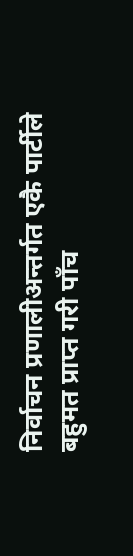निर्वाचन प्रणालीअन्तर्गत एकै पार्टीले बहुमत प्राप्त गरी पाँच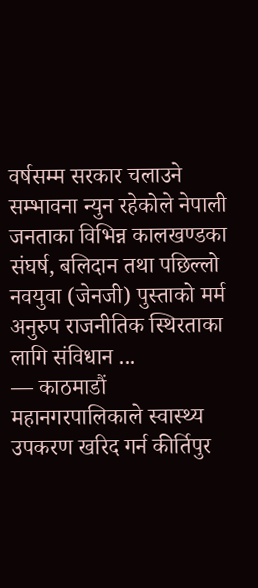वर्षसम्म सरकार चलाउने सम्भावना न्युन रहेकोले नेपाली जनताका विभिन्न कालखण्डका संघर्ष, बलिदान तथा पछिल्लो नवयुवा (जेनजी) पुस्ताको मर्म अनुरुप राजनीतिक स्थिरताका लागि संविधान ...
— काठमाडौं महानगरपालिकाले स्वास्थ्य उपकरण खरिद गर्न कीर्तिपुर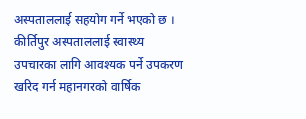अस्पताललाई सहयोग गर्ने भएको छ । कीर्तिपुर अस्पताललाई स्वास्थ्य उपचारका लागि आवश्यक पर्ने उपकरण खरिद गर्न महानगरको वार्षिक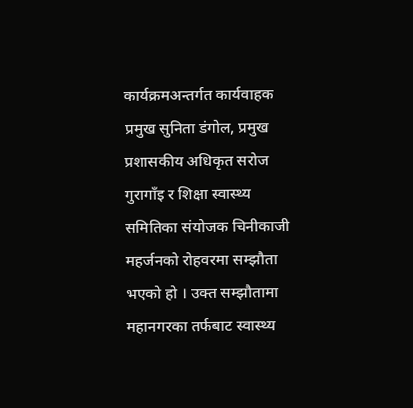कार्यक्रमअन्तर्गत कार्यवाहक प्रमुख सुनिता डंगोल, प्रमुख प्रशासकीय अधिकृत सरोज गुरागाँइ र शिक्षा स्वास्थ्य समितिका संयोजक चिनीकाजी महर्जनको रोहवरमा सम्झौता भएको हो । उक्त सम्झौतामा महानगरका तर्फबाट स्वास्थ्य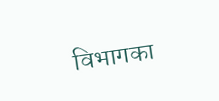विभागका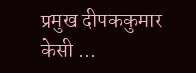प्रमुख दीपककुमार केसी ...